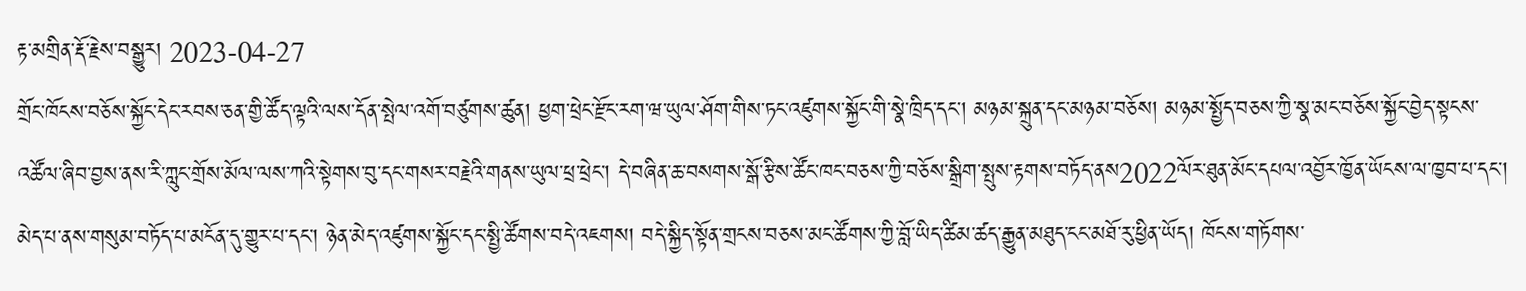རྟ་མགྲིན་རྡོ་རྗེས་བསྒྱུར། 2023-04-27
གྲོང་ཁོངས་བཅོས་སྐྱོང་དེང་རབས་ཅན་གྱི་ཚོད་ལྟའི་ལས་དོན་སྤེལ་འགོ་བཙུགས་ཚུན། ཕྱག་ཕྲེང་རྫོང་རག་ཝ་ཡུལ་ཤོག་གིས་ཏང་འཛུགས་སྐྱོང་གི་སྣེ་ཁྲིད་དང་། མཉམ་སྐྲུན་དང་མཉམ་བཅོས། མཉམ་སྤྱོད་བཅས་ཀྱི་སྣ་མང་བཅོས་སྐྱོང་བྱེད་སྟངས་འཚོལ་ཞིབ་བྱས་ནས་རི་ཀླུང་གྲོས་མོལ་ལས་ཀའི་སྟེགས་བུ་དང་གསར་བརྗེའི་གནས་ཡུལ་ཕྲ་ཕྲེང་། དེ་བཞིན་ཆ་བསགས་སྒོ་རྩིས་ཚོང་ཁང་བཅས་ཀྱི་བཅོས་སྒྲིག་སྤུས་རྟགས་བཏོད་ནས2022ལོར་ཐུན་མོང་དཔལ་འབྱོར་ཁྱོན་ཡོངས་ལ་ཁྱབ་པ་དང་། མེད་པ་ནས་གསུམ་བཏོད་པ་མངོན་དུ་གྱུར་པ་དང་། ཉེན་མེད་འཛུགས་སྐྱོང་དང་སྤྱི་ཚོགས་བདེ་འཇགས། བདེ་སྐྱིད་སྟོན་གྲངས་བཅས་མང་ཚོགས་ཀྱི་བློ་ཡིད་ཚིམ་ཚད་རྒྱུན་མཐུད་ངང་མཐོ་རུ་ཕྱིན་ཡོད། ཁོངས་གཏོགས་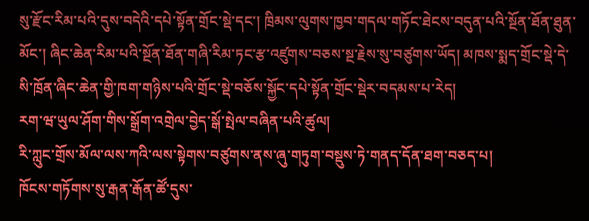སུ་རྫོང་རིམ་པའི་དུས་བདེའི་དཔེ་སྟོན་གྲོང་སྡེ་དང་། ཁྲིམས་ལུགས་ཁྱབ་གདལ་གཏོང་ཐེངས་བདུན་པའི་སྔོན་ཐོན་ཐུན་མོང་། ཞིང་ཆེན་རིམ་པའི་སྔོན་ཐོན་གཞི་རིམ་ཏང་རྩ་འཛུགས་བཅས་སྔ་རྗེས་སུ་བཙུགས་ཡོད། མཁས་སྨད་གྲོང་སྡེ་དེ་སི་ཁྲོན་ཞིང་ཆེན་གྱི་ཁག་གཉིས་པའི་གྲོང་སྡེ་བཅོས་སྐྱོང་དཔེ་སྟོན་གྲོང་སྡེར་བདམས་པ་རེད།
རག་ཝ་ཡུལ་ཤོག་གིས་སྒྲོག་འགྲེལ་བྱེད་སྒོ་སྤེལ་བཞིན་པའི་ཚུལ།
རི་ཀླུང་གྲོས་མོལ་ལས་ཀའི་ལས་སྟེགས་བཙུགས་ནས་ཞུ་གཏུག་བསྡུས་ཏེ་གནད་དོན་ཐག་བཅད་པ།
ཁོངས་གཏོགས་སུ་རྒན་རྒོན་ཚོ་དུས་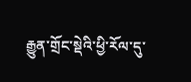རྒྱུན་གྲོང་སྡེའི་ཕྱི་རོལ་དུ་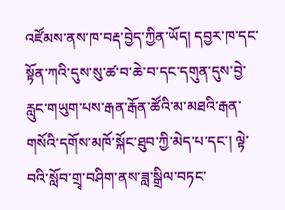འཛོམས་ནས་ཁ་བརྡ་བྱེད་ཀྱིན་ཡོད། དབྱར་ཁ་དང་སྟོན་ཀའི་དུས་སུ་ཚ་བ་ཆེ་བ་དང་དགུན་དུས་བྱེ་རླུང་གཡུག་པས་རྒན་རྒོན་ཚོའི་མ་མཐའི་རྒན་གསོའི་དགོས་མཁོ་སྐོང་ཐུབ་ཀྱི་མེད་པ་དང་། ལྟེ་བའི་སློབ་གྲྭ་བཤིག་ནས་ཟླ་སྒྲིལ་བཏང་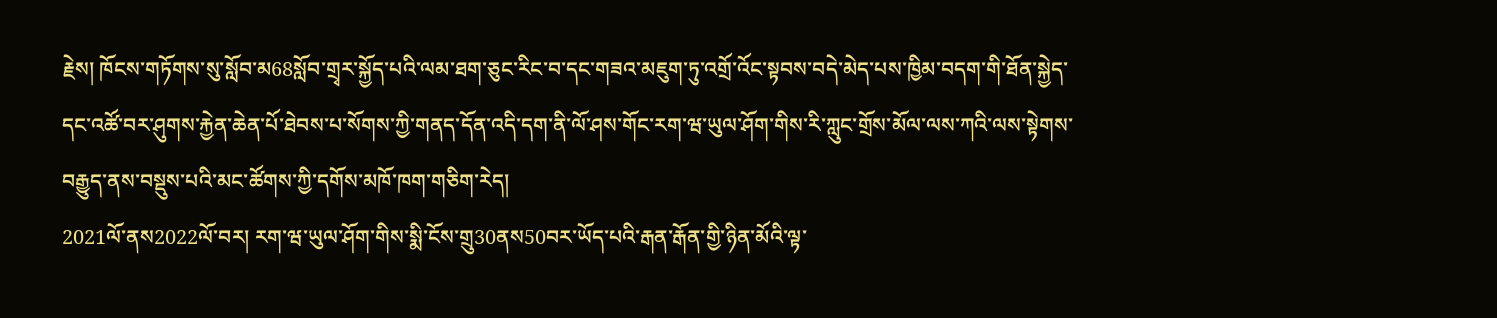རྗེས། ཁོངས་གཏོགས་སུ་སློབ་མ68སློབ་གྲྭར་སྐྱོད་པའི་ལམ་ཐག་ཅུང་རིང་བ་དང་གཟའ་མཇུག་ཏུ་འགྲོ་འོང་སྟབས་བདེ་མེད་པས་ཁྱིམ་བདག་གི་ཐོན་སྐྱེད་དང་འཚོ་བར་ཤུགས་རྐྱེན་ཆེན་པོ་ཐེབས་པ་སོགས་ཀྱི་གནད་དོན་འདི་དག་ནི་ལོ་ཤས་གོང་རག་ཝ་ཡུལ་ཤོག་གིས་རི་ཀླུང་གྲོས་མོལ་ལས་ཀའི་ལས་སྟེགས་བརྒྱུད་ནས་བསྡུས་པའི་མང་ཚོགས་ཀྱི་དགོས་མཁོ་ཁག་གཅིག་རེད།
2021ལོ་ནས2022ལོ་བར། རག་ཝ་ཡུལ་ཤོག་གིས་སྨི་ངོས་གྲུ30ནས50བར་ཡོད་པའི་རྒན་རྒོན་གྱི་ཉིན་མོའི་ལྟ་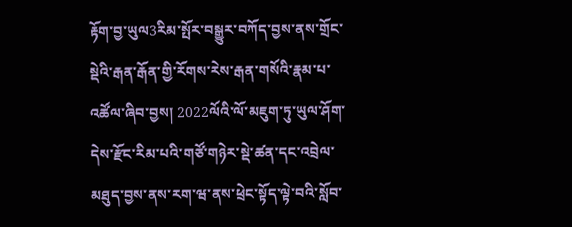རྟོག་བྱ་ཡུལ3རིམ་སྤོར་བསྒྱུར་བཀོད་བྱས་ནས་གྲོང་སྡེའི་རྒན་རྒོན་གྱི་རོགས་རེས་རྒན་གསོའི་རྣམ་པ་འཚོལ་ཞིབ་བྱས། 2022ལོའི་ལོ་མཇུག་ཏུ་ཡུལ་ཤོག་དེས་རྫོང་རིམ་པའི་གཙོ་གཉེར་སྡེ་ཚན་དང་འབྲེལ་མཐུད་བྱས་ནས་རག་ཝ་ནས་ཕྲེང་སྟོད་ལྟེ་བའི་སློབ་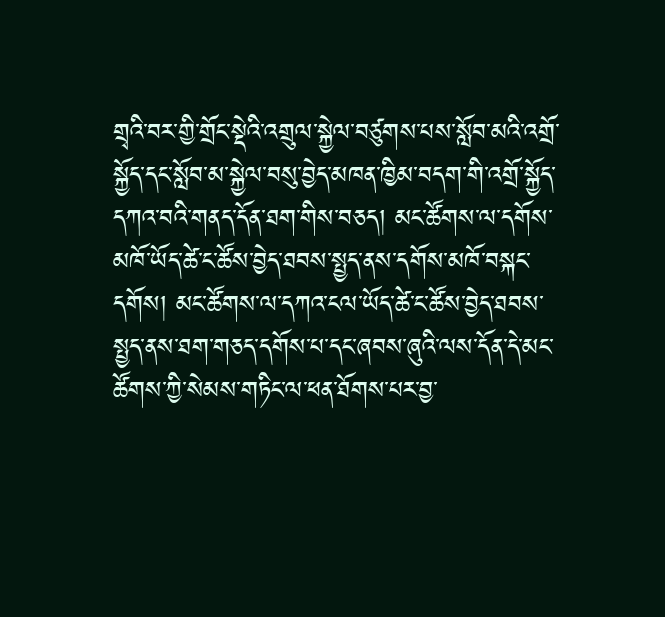གྲྭའི་བར་གྱི་གྲོང་སྡེའི་འགྲུལ་སྐྱེལ་བཙུགས་པས་སློབ་མའི་འགྲོ་སྐྱོད་དང་སློབ་མ་སྐྱེལ་བསུ་བྱེད་མཁན་ཁྱིམ་བདག་གི་འགྲོ་སྐྱོད་དཀའ་བའི་གནད་དོན་ཐག་གིས་བཅད། མང་ཚོགས་ལ་དགོས་མཁོ་ཡོད་ཚེ་ང་ཚོས་བྱེད་ཐབས་སྤྱད་ནས་དགོས་མཁོ་བསྐང་དགོས། མང་ཚོགས་ལ་དཀའ་ངལ་ཡོད་ཚེ་ང་ཚོས་བྱེད་ཐབས་སྤྱད་ནས་ཐག་གཅད་དགོས་པ་དང་ཞབས་ཞུའི་ལས་དོན་དེ་མང་ཚོགས་ཀྱི་སེམས་གཏིང་ལ་ཕན་ཐོགས་པར་བྱ་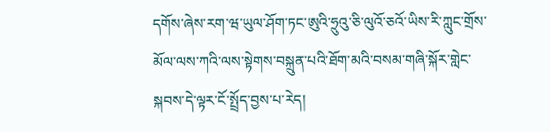དགོས་ཞེས་རག་ཝ་ཡུལ་ཤོག་ཏང་ཨུའི་ཧྲུའུ་ཅི་ལུའོ་ཅའོ་ཡིས་རི་ཀླུང་གྲོས་མོལ་ལས་ཀའི་ལས་སྟེགས་བསྐྲུན་པའི་ཐོག་མའི་བསམ་གཞི་སྐོར་གླེང་སྐབས་དེ་ལྟར་ངོ་སྤྲོད་བྱས་པ་རེད།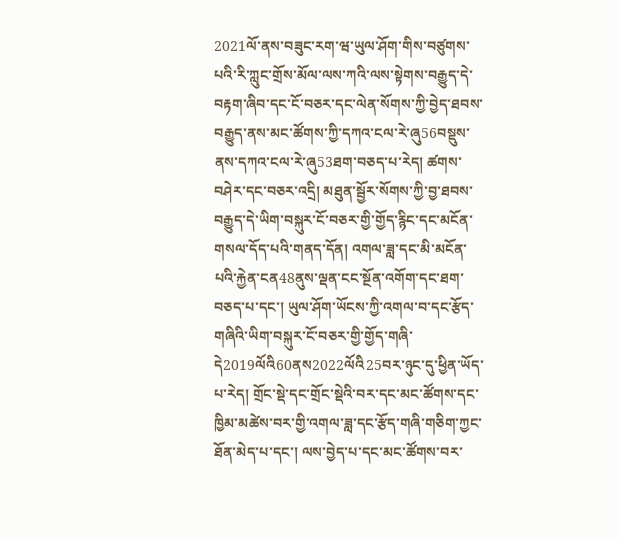2021ལོ་ནས་བཟུང་རག་ཝ་ཡུལ་ཤོག་གིས་བཙུགས་པའི་རི་ཀླུང་གྲོས་མོལ་ལས་ཀའི་ལས་སྟེགས་བརྒྱུད་དེ་བརྟག་ཞིབ་དང་ངོ་བཅར་དང་ལེན་སོགས་ཀྱི་བྱེད་ཐབས་བརྒྱུད་ནས་མང་ཚོགས་ཀྱི་དཀའ་ངལ་རེ་ཞུ56བསྡུས་ནས་དཀའ་ངལ་རེ་ཞུ53ཐག་བཅད་པ་རེད། ཚགས་བཤེར་དང་བཅར་འདྲི། མཐུན་སྦྱོར་སོགས་ཀྱི་བྱ་ཐབས་བརྒྱུད་དེ་ཡིག་བསྐུར་ངོ་བཅར་གྱི་གྱོད་རྙིང་དང་མངོན་གསལ་དོད་པའི་གནད་དོན། འགལ་ཟླ་དང་མི་མངོན་པའི་རྐྱེན་ངན48ནུས་ལྡན་ངང་སྔོན་འགོག་དང་ཐག་བཅད་པ་དང་། ཡུལ་ཤོག་ཡོངས་ཀྱི་འགལ་བ་དང་རྩོད་གཞིའི་ཡིག་བསྐུར་ངོ་བཅར་གྱི་གྱོད་གཞི་དེ2019ལོའི60ནས2022ལོའི25བར་ཉུང་དུ་ཕྱིན་ཡོད་པ་རེད། གྲོང་སྡེ་དང་གྲོང་སྡེའི་བར་དང་མང་ཚོགས་དང་ཁྱིམ་མཚེས་བར་གྱི་འགལ་ཟླ་དང་རྩོད་གཞི་གཅིག་ཀྱང་ཐོན་མེད་པ་དང་། ལས་བྱེད་པ་དང་མང་ཚོགས་བར་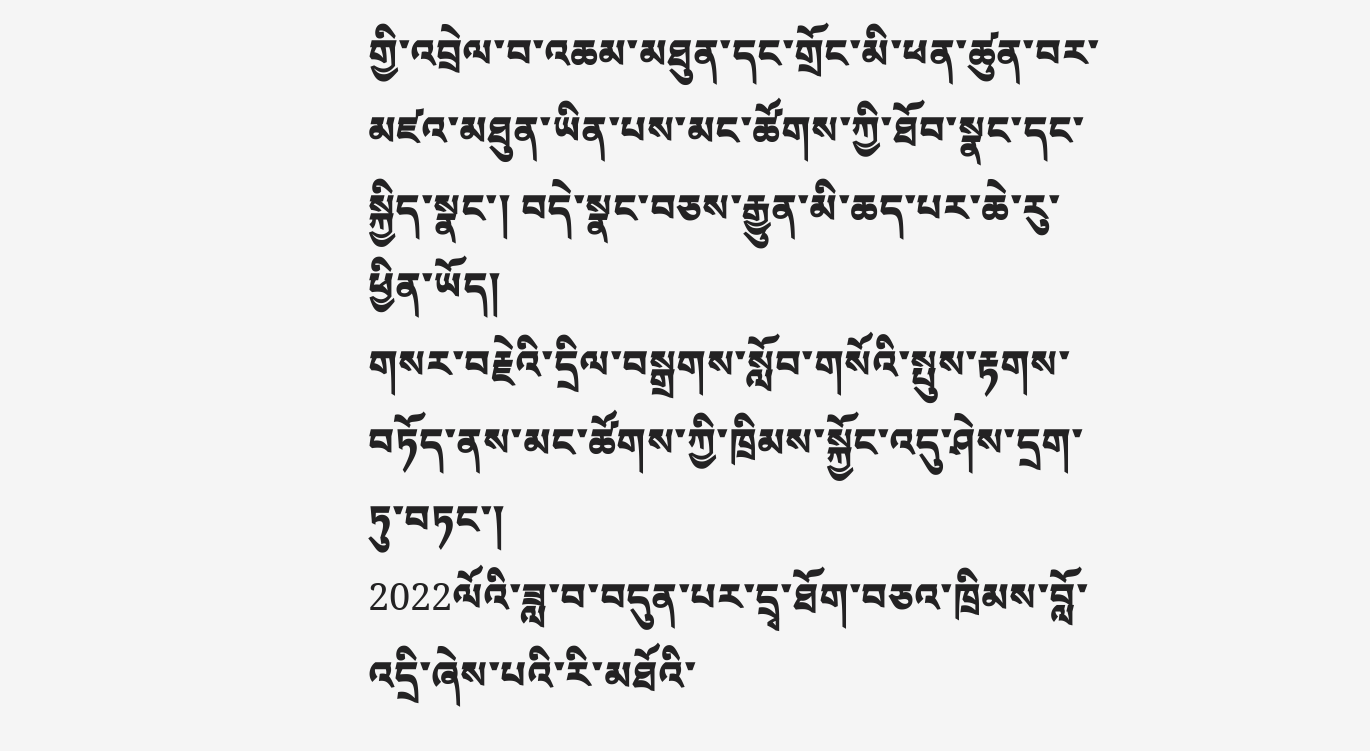གྱི་འབྲེལ་བ་འཆམ་མཐུན་དང་གྲོང་མི་ཕན་ཚུན་བར་མཛའ་མཐུན་ཡིན་པས་མང་ཚོགས་ཀྱི་ཐོབ་སྣང་དང་སྐྱིད་སྣང་། བདེ་སྣང་བཅས་རྒྱུན་མི་ཆད་པར་ཆེ་རུ་ཕྱིན་ཡོད།
གསར་བརྗེའི་དྲིལ་བསྒྲགས་སློབ་གསོའི་སྤུས་རྟགས་བཏོད་ནས་མང་ཚོགས་ཀྱི་ཁྲིམས་སྐྱོང་འདུ་ཤེས་དྲག་ཏུ་བཏང་།
2022ལོའི་ཟླ་བ་བདུན་པར་དྲྭ་ཐོག་བཅའ་ཁྲིམས་བློ་འདྲི་ཞེས་པའི་རི་མཐོའི་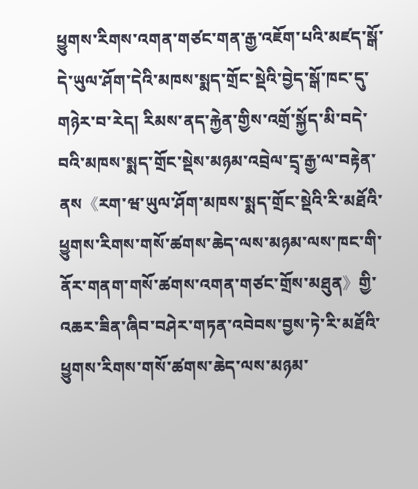ཕྱུགས་རིགས་འགན་གཙང་གན་རྒྱ་འཇོག་པའི་མཛད་སྒོ་དེ་ཡུལ་ཤོག་དེའི་མཁས་སྨད་གྲོང་སྡེའི་བྱེད་སྒོ་ཁང་དུ་གཉེར་བ་རེད། རིམས་ནད་རྐྱེན་གྱིས་འགྲོ་སྐྱོད་མི་བདེ་བའི་མཁས་སྨད་གྲོང་སྡེས་མཉམ་འབྲེལ་དྲྭ་རྒྱ་ལ་བརྟེན་ནས《རག་ཝ་ཡུལ་ཤོག་མཁས་སྨད་གྲོང་སྡེའི་རི་མཐོའི་ཕྱུགས་རིགས་གསོ་ཚགས་ཆེད་ལས་མཉམ་ལས་ཁང་གི་ནོར་གནག་གསོ་ཚགས་འགན་གཙང་གྲོས་མཐུན》གྱི་འཆར་ཟིན་ཞིབ་བཤེར་གཏན་འབེབས་བྱས་ཏེ་རི་མཐོའི་ཕྱུགས་རིགས་གསོ་ཚགས་ཆེད་ལས་མཉམ་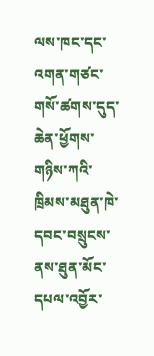ལས་ཁང་དང་འགན་གཙང་གསོ་ཚགས་དུད་ཆེན་ཕྱོགས་གཉིས་ཀའི་ཁྲིམས་མཐུན་ཁེ་དབང་བསྲུངས་ནས་ཐུན་མོང་དཔལ་འབྱོར་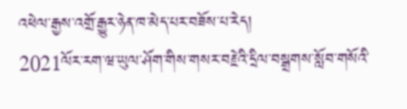འཕེལ་རྒྱས་འགྲོ་རྒྱུར་ཉེན་ཁ་མེད་པར་བཟོས་པ་རེད།
2021ལོར་རག་ཝ་ཡུལ་ཤོག་གིས་གསར་བརྗེའི་དྲིལ་བསྒྲགས་སློབ་གསོའི་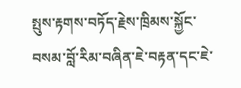སྤུས་རྟགས་བཏོད་རྗེས་ཁྲིམས་སྐྱོང་བསམ་བློ་རིམ་བཞིན་ཇེ་བརྟན་དང་ཇེ་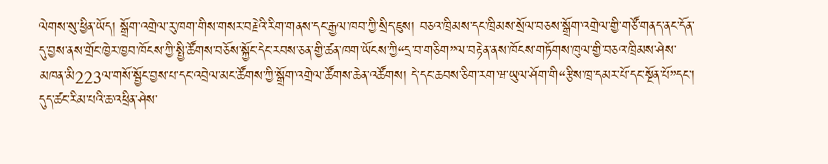ལེགས་སུ་ཕྱིན་ཡོད། སྒྲོག་འགྲེལ་རུ་ཁག་གིས་གསར་བརྗེའི་རིག་གནས་དང་རྒྱལ་ཁབ་ཀྱི་སྲིད་ཇུས། བཅའ་ཁྲིམས་དང་ཁྲིམས་སྲོལ་བཅས་སྒྲོག་འགྲེལ་གྱི་གཙོ་གནད་ནང་དོན་དུ་བྱས་ནས་གྲོང་ཁྱེར་ཁྱབ་ཁོངས་ཀྱི་སྤྱི་ཚོགས་བཅོས་སྐྱོང་དེང་རབས་ཅན་གྱི་ཚན་ཁག་ཡོངས་ཀྱི“དྲ་བ་གཅིག”ལ་བརྟེན་ནས་ཁོངས་གཏོགས་ཁུལ་གྱི་བཅའ་ཁྲིམས་ཤེས་མཁན་མི223ལ་གསོ་སྦྱོང་བྱས་པ་དང་འབྲེལ་མང་ཚོགས་ཀྱི་སྒྲོག་འགྲེལ་ཚོགས་ཆེན་འཚོགས། དེ་དང་ཆབས་ཅིག་རག་ཝ་ཡུལ་ཤོག་གི“རྩིས་ཁྲ་དམར་པོ་དང་སྔོན་པོ”དང་། དུད་ཚང་རིམ་པའི་ཆ་འཕྲིན་ཤེས་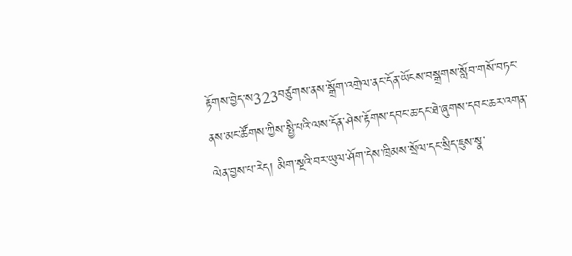རྟོགས་བྱེད་ས323བཙུགས་ནས་སྒྲོག་འགྲེལ་ནང་དོན་ཡོངས་བསྒྲགས་སློབ་གསོ་བཏང་ནས་མང་ཚོགས་ཀྱིས་སྤྱི་པའི་ལས་དོན་ཤེས་རྟོགས་དབང་ཆ་དང་ཐེ་ཞུགས་དབང་ཆར་འགན་ལེན་བྱས་པ་རེད། མིག་སྔའི་བར་ཡུལ་ཤོག་དེས་ཁྲིམས་སྲོལ་དང་སྲིད་ཇུས་སྣ་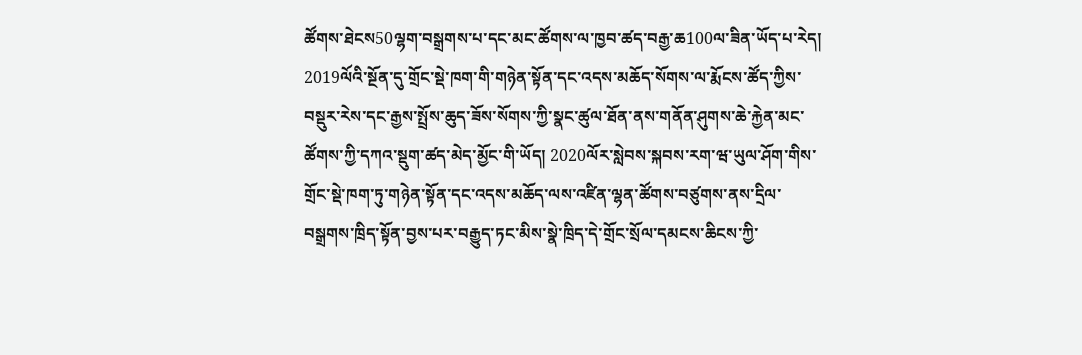ཚོགས་ཐེངས50ལྷག་བསྒྲགས་པ་དང་མང་ཚོགས་ལ་ཁྱབ་ཚད་བརྒྱ་ཆ100ལ་ཟིན་ཡོད་པ་རེད།
2019ལོའི་སྔོན་དུ་གྲོང་སྡེ་ཁག་གི་གཉེན་སྟོན་དང་འདས་མཆོད་སོགས་ལ་རྨོངས་ཚོད་ཀྱིས་བསྡུར་རེས་དང་རྒྱས་སྤྲོས་ཆུད་ཟོས་སོགས་ཀྱི་སྣང་ཚུལ་ཐོན་ནས་གནོན་ཤུགས་ཆེ་རྐྱེན་མང་ཚོགས་ཀྱི་དཀའ་སྡུག་ཚད་མེད་མྱོང་གི་ཡོད། 2020ལོར་སླེབས་སྐབས་རག་ཝ་ཡུལ་ཤོག་གིས་གྲོང་སྡེ་ཁག་ཏུ་གཉེན་སྟོན་དང་འདས་མཆོད་ལས་འཛིན་ལྷན་ཚོགས་བཙུགས་ནས་དྲིལ་བསྒྲགས་ཁྲིད་སྟོན་བྱས་པར་བརྒྱུད་ཏང་མིས་སྣེ་ཁྲིད་དེ་གྲོང་སྲོལ་དམངས་ཆིངས་ཀྱི་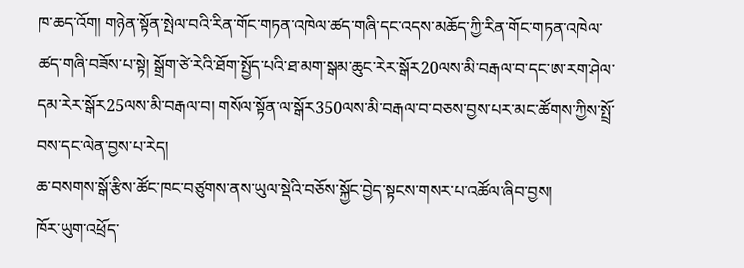ཁ་ཆད་འོག། གཉེན་སྟོན་སྤེལ་བའི་རིན་གོང་གཏན་འཁེལ་ཚད་གཞི་དང་འདས་མཆོད་ཀྱི་རིན་གོང་གཏན་འཁེལ་ཚད་གཞི་བཟོས་པ་སྟེ། སྒྲོག་ཙེ་རེའི་ཐོག་སྤྱོད་པའི་ཐ་མག་སྒམ་ཆུང་རེར་སྒོར20ལས་མི་བརྒལ་བ་དང་ཨ་རག་ཤེལ་དམ་རེར་སྒོར25ལས་མི་བརྒལ་བ། གསོལ་སྟོན་ལ་སྒོར350ལས་མི་བརྒལ་བ་བཅས་བྱས་པར་མང་ཚོགས་ཀྱིས་སྤྲོ་བས་དང་ལེན་བྱས་པ་རེད།
ཆ་བསགས་སྒོ་རྩིས་ཚོང་ཁང་བཙུགས་ནས་ཡུལ་སྡེའི་བཅོས་སྐྱོང་བྱེད་སྟངས་གསར་པ་འཚོལ་ཞིབ་བྱས།
ཁོར་ཡུག་འཕྲོད་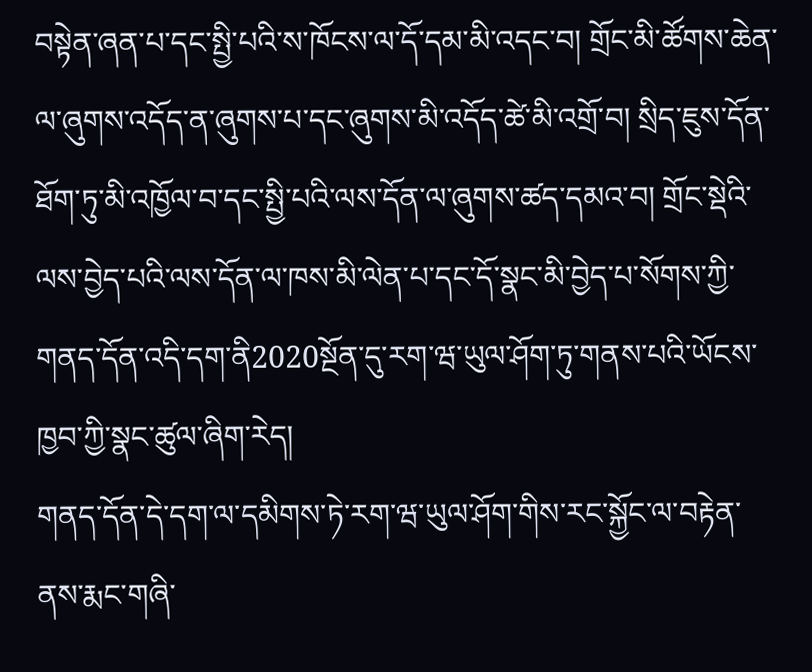བསྟེན་ཞན་པ་དང་སྤྱི་པའི་ས་ཁོངས་ལ་དོ་དམ་མི་འདང་བ། གྲོང་མི་ཚོགས་ཆེན་ལ་ཞུགས་འདོད་ན་ཞུགས་པ་དང་ཞུགས་མི་འདོད་ཚེ་མི་འགྲོ་བ། སྲིད་ཇུས་དོན་ཐོག་ཏུ་མི་འཁྱོལ་བ་དང་སྤྱི་པའི་ལས་དོན་ལ་ཞུགས་ཚད་དམའ་བ། གྲོང་སྡེའི་ལས་བྱེད་པའི་ལས་དོན་ལ་ཁས་མི་ལེན་པ་དང་དོ་སྣང་མི་བྱེད་པ་སོགས་ཀྱི་གནད་དོན་འདི་དག་ནི2020སྔོན་དུ་རག་ཝ་ཡུལ་ཤོག་ཏུ་གནས་པའི་ཡོངས་ཁྱབ་ཀྱི་སྣང་ཚུལ་ཞིག་རེད།
གནད་དོན་དེ་དག་ལ་དམིགས་ཏེ་རག་ཝ་ཡུལ་ཤོག་གིས་རང་སྐྱོང་ལ་བརྟེན་ནས་རྨང་གཞི་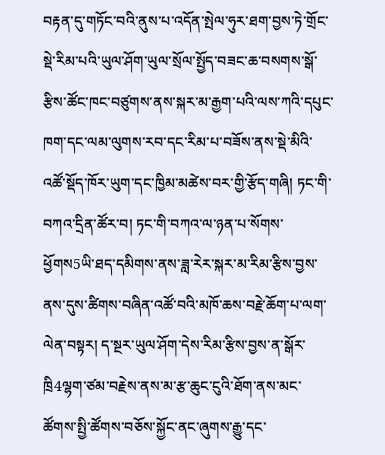བརྟན་དུ་གཏོང་བའི་ནུས་པ་འདོན་སྤེལ་ཧུར་ཐག་བྱས་ཏེ་གྲོང་སྡེ་རིམ་པའི་ཡུལ་ཤོག་ཡུལ་སྲོལ་སྤྱོད་བཟང་ཆ་བསགས་སྒོ་རྩིས་ཚོང་ཁང་བཙུགས་ནས་སྐར་མ་རྒྱག་པའི་ལས་ཀའི་དཔུང་ཁག་དང་ལམ་ལུགས་རབ་དང་རིམ་པ་བཟོས་ནས་སྡེ་མིའི་འཚོ་སྡོད་ཁོར་ཡུག་དང་ཁྱིམ་མཚེས་བར་གྱི་རྩོད་གཞི། ཏང་གི་བཀའ་དྲིན་ཚོར་བ། ཏང་གི་བཀའ་ལ་ཉན་པ་སོགས་ཕྱོགས5ཡི་ཐད་དམིགས་ནས་ཟླ་རེར་སྐར་མ་རིམ་རྩིས་བྱས་ནས་དུས་ཚིགས་བཞིན་འཚོ་བའི་མཁོ་ཆས་བརྗེ་ཆོག་པ་ལག་ལེན་བསྟར། ད་སྔར་ཡུལ་ཤོག་དེས་རིམ་རྩིས་བྱས་ན་སྒོར་ཁྲི4ལྷག་ཙམ་བརྗེས་ནས་མ་རྩ་ཆུང་ངུའི་ཐོག་ནས་མང་ཚོགས་སྤྱི་ཚོགས་བཅོས་སྐྱོང་ནང་ཞུགས་རྒྱུ་དང་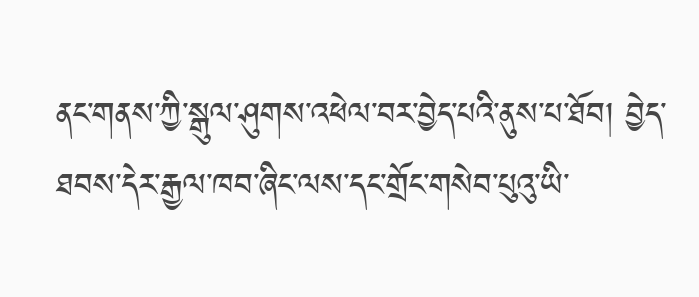ནང་གནས་ཀྱི་སྒུལ་ཤུགས་འཕེལ་བར་བྱེད་པའི་ནུས་པ་ཐོབ། བྱེད་ཐབས་དེར་རྒྱལ་ཁབ་ཞིང་ལས་དང་གྲོང་གསེབ་པུའུ་ཡི་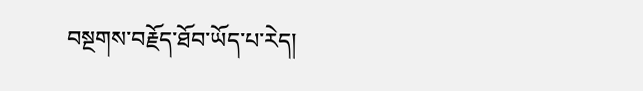བསྔགས་བརྗོད་ཐོབ་ཡོད་པ་རེད།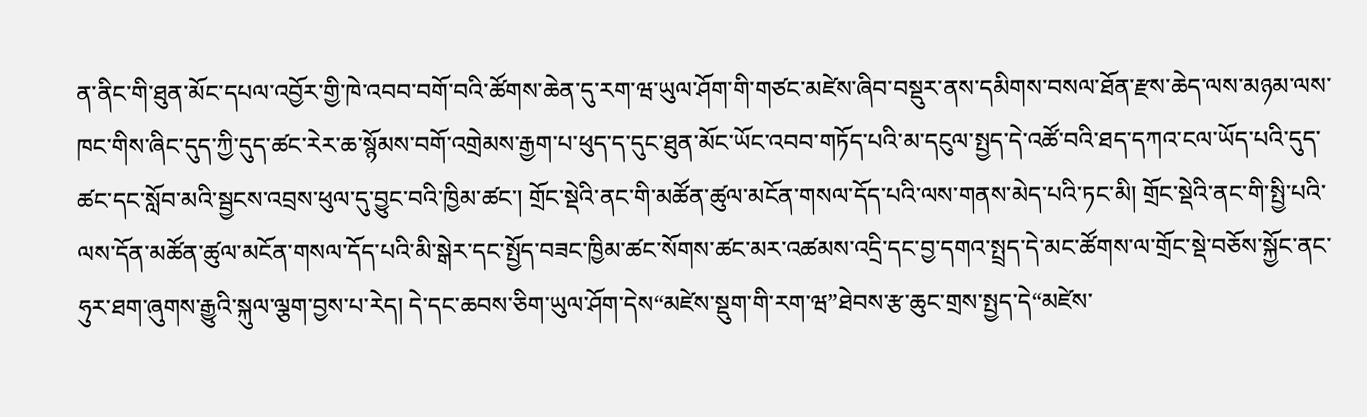ན་ནིང་གི་ཐུན་མོང་དཔལ་འབྱོར་གྱི་ཁེ་འབབ་བགོ་བའི་ཚོགས་ཆེན་དུ་རག་ཝ་ཡུལ་ཤོག་གི་གཙང་མཛེས་ཞིབ་བསྡུར་ནས་དམིགས་བསལ་ཐོན་རྫས་ཆེད་ལས་མཉམ་ལས་ཁང་གིས་ཞིང་དུད་ཀྱི་དུད་ཚང་རེར་ཆ་སྙོམས་བགོ་འགྲེམས་རྒྱག་པ་ཕུད་ད་དུང་ཐུན་མོང་ཡོང་འབབ་གཏོད་པའི་མ་དངུལ་སྤྱད་དེ་འཚོ་བའི་ཐད་དཀའ་ངལ་ཡོད་པའི་དུད་ཚང་དང་སློབ་མའི་སྦྱངས་འབྲས་ཕུལ་དུ་བྱུང་བའི་ཁྱིམ་ཚང་། གྲོང་སྡེའི་ནང་གི་མཚོན་ཚུལ་མངོན་གསལ་དོད་པའི་ལས་གནས་མེད་པའི་ཏང་མི། གྲོང་སྡེའི་ནང་གི་སྤྱི་པའི་ལས་དོན་མཚོན་ཚུལ་མངོན་གསལ་དོད་པའི་མི་སྒེར་དང་སྤྱོད་བཟང་ཁྱིམ་ཚང་སོགས་ཚང་མར་འཚམས་འདྲི་དང་བྱ་དགའ་སྤྲད་དེ་མང་ཚོགས་ལ་གྲོང་སྡེ་བཅོས་སྐྱོང་ནང་ཧུར་ཐག་ཞུགས་རྒྱུའི་སྐུལ་ལྕག་བྱས་པ་རེད། དེ་དང་ཆབས་ཅིག་ཡུལ་ཤོག་དེས“མཛེས་སྡུག་གི་རག་ཝ”ཐེབས་རྩ་ཆུང་གྲས་སྤྱད་དེ“མཛེས་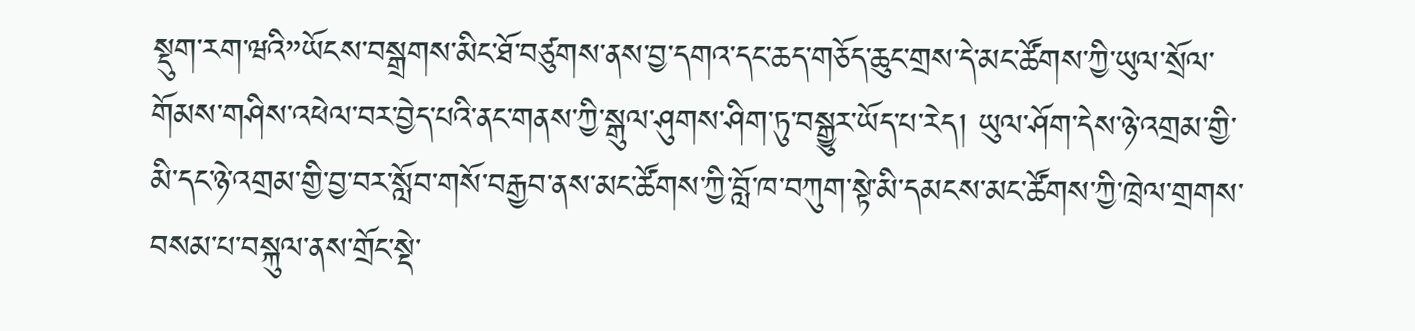སྡུག་རག་ཝའི”ཡོངས་བསྒྲགས་མིང་ཐོ་བཙུགས་ནས་བྱ་དགའ་དང་ཆད་གཅོད་ཆུང་གྲས་དེ་མང་ཚོགས་ཀྱི་ཡུལ་སྲོལ་གོམས་གཤིས་འཕེལ་བར་བྱེད་པའི་ནང་གནས་ཀྱི་སྒུལ་ཤུགས་ཤིག་ཏུ་བསྒྱུར་ཡོད་པ་རེད། ཡུལ་ཤོག་དེས་ཉེ་འགྲམ་གྱི་མི་དང་ཉེ་འགྲམ་གྱི་བྱ་བར་སློབ་གསོ་བརྒྱབ་ནས་མང་ཚོགས་ཀྱི་བློ་ཁ་བཀུག་སྟེ་མི་དམངས་མང་ཚོགས་ཀྱི་ཁྲེལ་གྲགས་བསམ་པ་བསྐུལ་ནས་གྲོང་སྡེ་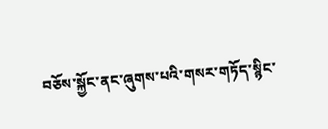བཅོས་སྐྱོང་ནང་ཞུགས་པའི་གསར་གཏོད་སྙིང་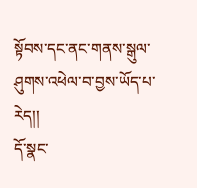སྟོབས་དང་ནང་གནས་སྒུལ་ཤུགས་འཕེལ་བ་བྱས་ཡོད་པ་རེད།།
དོ་སྣང་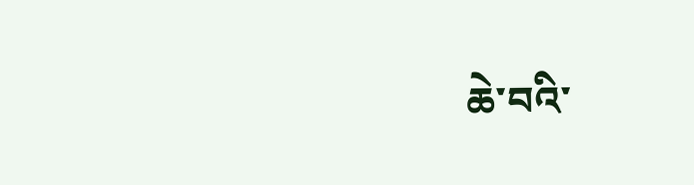ཆེ་བའི་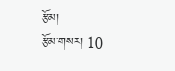རྩོམ།
རྩོམ་གསར། 10